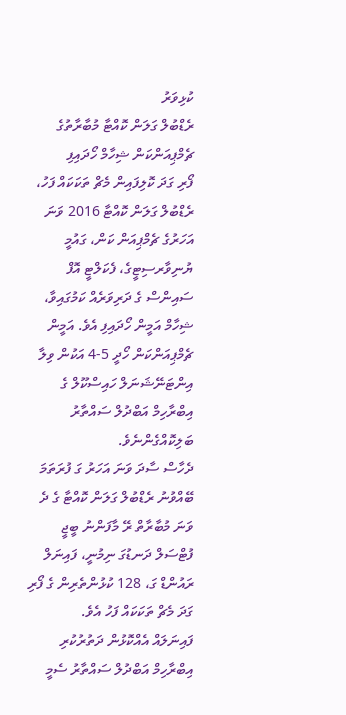ކުޅިވަރު
ރެޑްބުލް ގަލަން ކޮއްޓާ މުބާރާތުގެ ޗެމްޕިއަންކަން ޝިހާމް ހޯދައިފި
ފޯރި ގަދަ ކޮލިފައިން މެޗް ތަކަކައް ފަހު، ރެޑްބުލް ގަލަން ކޮއްޓާ 2016 ވަނަ އަހަރުގެ ޗެމްޕިއަން ކަން، ގައުމީ ޔުނިވާރސިޓީގެ، ފެކަލްޓީ އޮފް ސައިންސް ގެ ދަރިވަރެއް ކަމުގައިވާ، ޝިހާމް އަމީން ހޯދައިފި އެވެ. އަމީން ޗެމްޕިއަންކަން ހޯދީ 5-4 އަކުން ވިލާ އިންޓަނޭޝަނަލް ހައިސްކޫލް ގެ އިބްރާހިމް އަބްދުލް ސައްތާރު ބަލިކޮއްގެންނެވެ.
ދެހާސް ސާދަ ވަނަ އަހަރު ގަ ފުރަތަމަ ބޭއްވުނު ރެޑްބުލް ގަލަން ކޮއްޓާ ގެ ދެ ވަނަ މުބާރާތް ރޭ މާފަންނު ބީޖީ ފުޓްސަލް ދަނޑުގަ ނިމުނީ، ފައިނަލް ރައުންޑް ގަ، 128 ކުޅުންތެރިން ގެ ފޯރި ގަދަ މެޗް ތަކަކައް ފަހު އެވެ.
ފައިނަލައް އެއްކޮޅުން ދަތުރުކުރި އިބްރާހިމް އަބްދުލް ސައްތާރު ސެމީ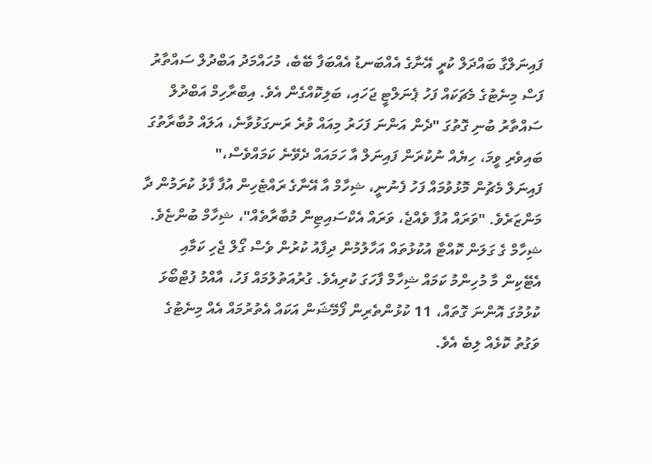ފައިނަލްގާ ބައްދަލް ކުރީ އޭނާގެ އެއްބަނޑު އެއްބަފާ ބޭބެ، މުހައްމަދު އަބްދުލް ސައްތާރު ފަސް މިނެޓުގެ މެޗަކައް ފަހު ޕެނަލްޓީ ޖަހައި، ބަލިކޮއްގެން އެވެ. އިބްރާހިމް އަބްދުލް ސައްތާރު ބުނި ގޮތުގަ "ދެން އަންނަ ފަހަރު މިއައް ވުރެ ރަނގަޅުވާނެ، އަލައް މުބާރާތުގަ ބައިވެރި ވީމަ، ހިޔެއް ނުކުރަން ފައިނަލް އާ ހަމައައް ދެވޭނެ ކަމައްވެސް،"
ފައިނަލް މެޗުން މޮޅުވުމައް ފަހު ފެނުނީ، ޝިހާމް އާ އޭނާގެ ރައްޓެހިން އުފާ ފާޅު ކުރަމުން ދާ މަންޒަރެވެ. "ވަރައް އުފާ ވެއްޖެ، ވަރައް އެކްސައިޓިން މުބާރާތެއް"، ޝިހާމް ބުންޏެވެ. ޝިހާމް ގެ ގަލަން ކޮއްޓާ އުކުޅުތައް އަހާލުމުން ދިފާއު ކުރުން ވެސް ގޯލް ޖެހި ކަމާއި އެޓޭކިން މާ މުހިންމު ކަމައް ޝިހާމް ފާހަގަ ކުރިއެވެ. ގުރުއަތުލުމައް ފަހު، އާއްމު ފުޓްބޯޅަ ކުޅުމުގަ އޮންނަ ގޮތައް، 11 ކުޅުންތެރިން ފޯމޭޝަން އަކައް އެތުރުމައް އެއް މިނެޓުގެ ވަގުތު ކޮޅެއް ލިބެ އެވެ.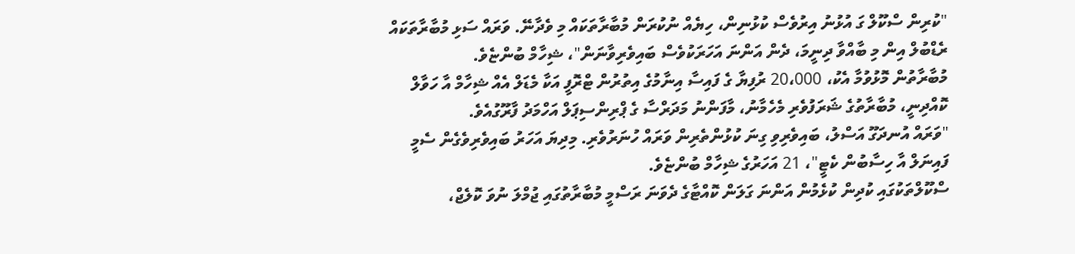"ކުރިން ސްކޫލް ގަ އުޅުނު އިރުވެސް ކުޅުނިން، ހިޔެއް ނުކުރަން މުބާރާތަކައް މި ވެދާނޭ. ވަރައް ސަޅި މުބާރާތަކައް ރެޑްބުލް އިން މި ބާއްވާ ދިނީމަ، ދެން އަންނަ އަހަރަކުވެސް ބައިވެރިވާނަން"، ޝިހާމް ބުންޏެވެ.
މުބާރާތުން މޮޅުވުމާ އެކު، 20،000 ރުފިޔާ ގެ ފައިސާ އިނާމުގެ އިތުރުން ޓްރޮފީ އަކާ މެޑަލް އެއް ޝިހާމް އާ ހަވާލް ކޮއްދިނީ، މުބާރާތުގެ ޝަރަފުވެރި މެހެމާނު، މާފަންނު މަދަރްސާ ގެ ޕްރިންސިޕަލް އަހްމަދު ފާރޫގުއެވެ.
"ވަރައް އުނދަގޫ އަސްލު، ބައިވެރިވި ގިނަ ކުޅުންތެރިން ވަރައް ހުނަރުވެރި. މިދިޔަ އަހަރު ބައިވެރިވެގެން ސެމީ ފައިނަލް އާ ހިސާބުން ކެޓީ"، 21 އަހަރުގެ ޝިހާމް ބުންޏެވެ.
ސްކޫލްތަކުގައި ކުދިން ކުޅެމުން އަންނަ ގަލަން ކޮއްޓާގެ ދެވަނަ ރަސްމީ މުބާރާތުގައި ޖުމްލަ ނުވަ ކޮލެޖް،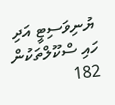ޔުނިވަސިޓީ އަދި ހައި ސްކޫލްތަކުން 182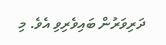ދަރިވަރުން ބައިވެރިވި އެވެ. މި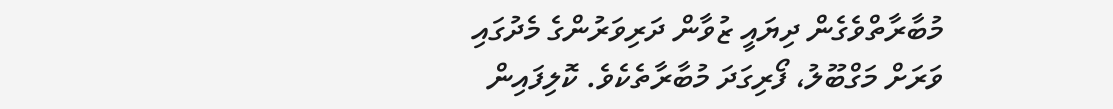މުބާރާތްވެގެން ދިޔައީ ޒުވާން ދަރިވަރުންގެ މެދުގައި ވަރަށް މަގްބޫލު، ފޯރިގަދަ މުބާރާތެކެވެ. ކޮލިފައިން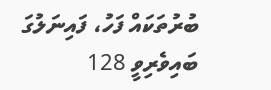ބުރުތަކައް ފަހު، ފައިނަލުގަ ބައިވެރިވީ 128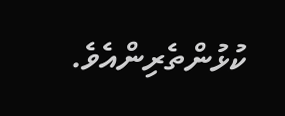ކުޅުންތެރިންއެވެ.